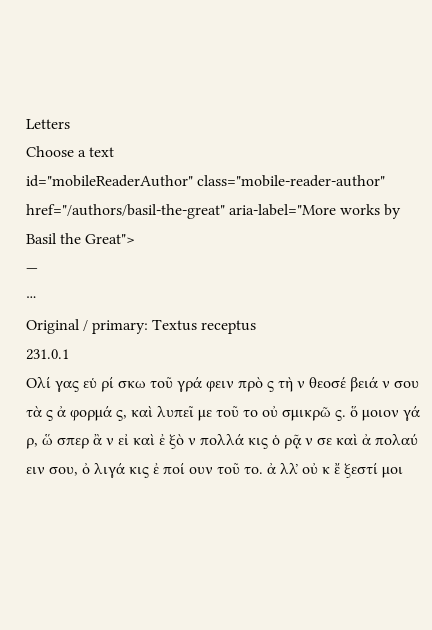Letters
Choose a text
id="mobileReaderAuthor" class="mobile-reader-author" href="/authors/basil-the-great" aria-label="More works by Basil the Great">
—
⋯
Original / primary: Textus receptus
231.0.1
Ολί γας εὑ ρί σκω τοῦ γρά φειν πρὸ ς τὴ ν θεοσέ βειά ν σου τὰ ς ἀ φορμά ς, καὶ λυπεῖ με τοῦ το οὐ σμικρῶ ς. ὅ μοιον γά ρ, ὥ σπερ ἂ ν εἰ καὶ ἐ ξὸ ν πολλά κις ὁ ρᾷ ν σε καὶ ἀ πολαύ ειν σου, ὀ λιγά κις ἐ ποί ουν τοῦ το. ἀ λλ̓ οὐ κ ἔ ξεστί μοι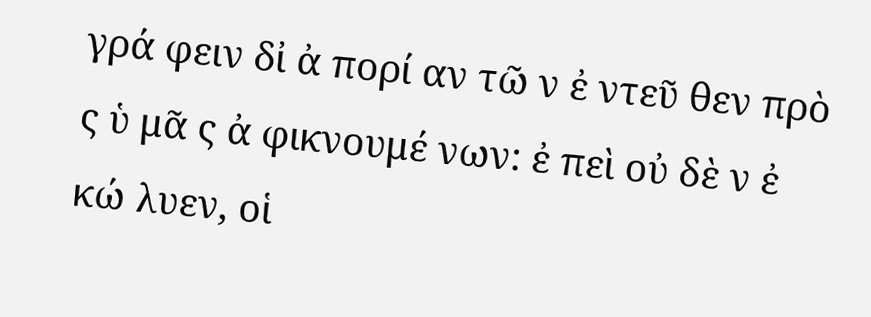γρά φειν δἰ ἀ πορί αν τῶ ν ἐ ντεῦ θεν πρὸ ς ὑ μᾶ ς ἀ φικνουμέ νων: ἐ πεὶ οὐ δὲ ν ἐ κώ λυεν, οἱ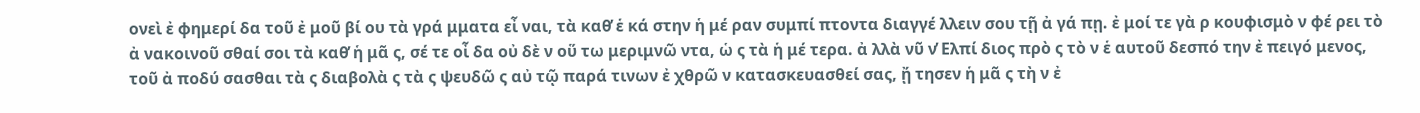ονεὶ ἐ φημερί δα τοῦ ἐ μοῦ βί ου τὰ γρά μματα εἶ ναι, τὰ καθ̓ ἑ κά στην ἡ μέ ραν συμπί πτοντα διαγγέ λλειν σου τῇ ἀ γά πῃ. ἐ μοί τε γὰ ρ κουφισμὸ ν φέ ρει τὸ ἀ νακοινοῦ σθαί σοι τὰ καθ̓ ἡ μᾶ ς, σέ τε οἶ δα οὐ δὲ ν οὕ τω μεριμνῶ ντα, ὡ ς τὰ ἡ μέ τερα. ἀ λλὰ νῦ ν̓ Ελπί διος πρὸ ς τὸ ν ἑ αυτοῦ δεσπό την ἐ πειγό μενος, τοῦ ἀ ποδύ σασθαι τὰ ς διαβολὰ ς τὰ ς ψευδῶ ς αὐ τῷ παρά τινων ἐ χθρῶ ν κατασκευασθεί σας, ᾔ τησεν ἡ μᾶ ς τὴ ν ἐ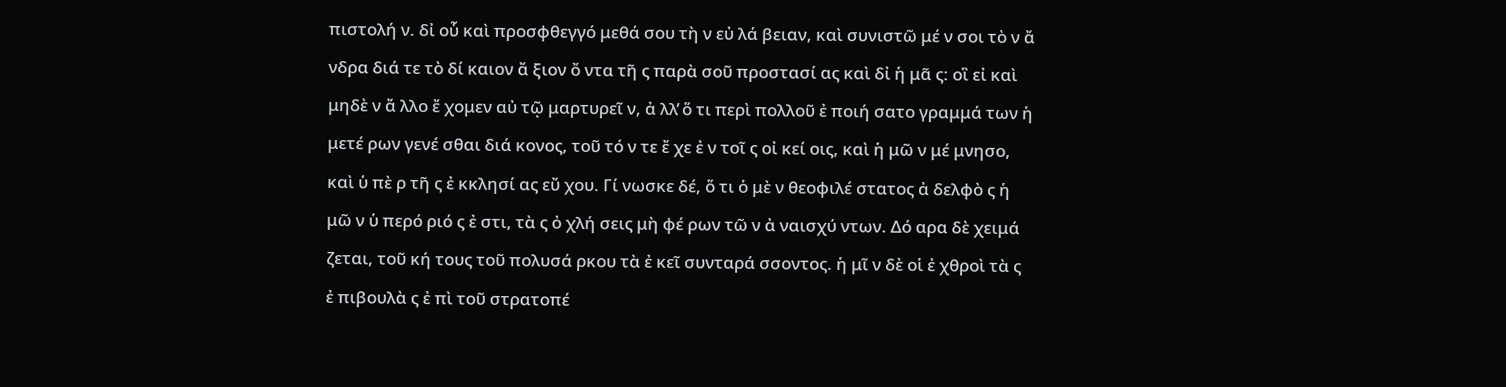πιστολή ν. δἰ οὗ καὶ προσφθεγγό μεθά σου τὴ ν εὐ λά βειαν, καὶ συνιστῶ μέ ν σοι τὸ ν ἄ νδρα διά τε τὸ δί καιον ἄ ξιον ὄ ντα τῆ ς παρὰ σοῦ προστασί ας καὶ δἰ ἡ μᾶ ς: οἳ εἰ καὶ μηδὲ ν ἄ λλο ἔ χομεν αὐ τῷ μαρτυρεῖ ν, ἀ λλ̓ ὅ τι περὶ πολλοῦ ἐ ποιή σατο γραμμά των ἡ μετέ ρων γενέ σθαι διά κονος, τοῦ τό ν τε ἔ χε ἐ ν τοῖ ς οἰ κεί οις, καὶ ἡ μῶ ν μέ μνησο, καὶ ὑ πὲ ρ τῆ ς ἐ κκλησί ας εὔ χου. Γί νωσκε δέ, ὅ τι ὁ μὲ ν θεοφιλέ στατος ἀ δελφὸ ς ἡ μῶ ν ὑ περό ριό ς ἐ στι, τὰ ς ὀ χλή σεις μὴ φέ ρων τῶ ν ἀ ναισχύ ντων. Δό αρα δὲ χειμά ζεται, τοῦ κή τους τοῦ πολυσά ρκου τὰ ἐ κεῖ συνταρά σσοντος. ἡ μῖ ν δὲ οἱ ἐ χθροὶ τὰ ς ἐ πιβουλὰ ς ἐ πὶ τοῦ στρατοπέ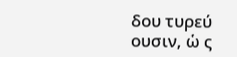δου τυρεύ ουσιν, ὡ ς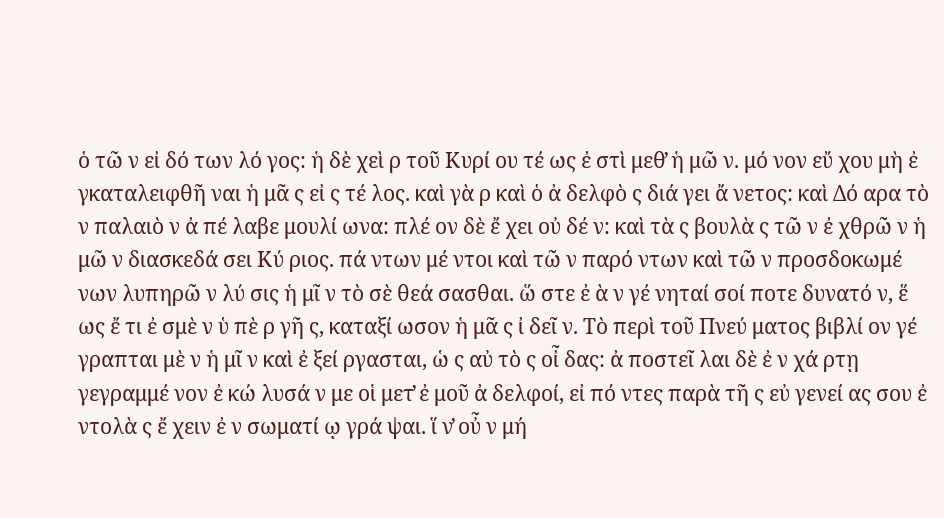ὁ τῶ ν εἰ δό των λό γος: ἡ δὲ χεὶ ρ τοῦ Κυρί ου τέ ως ἐ στὶ μεθ̓ ἡ μῶ ν. μό νον εὔ χου μὴ ἐ γκαταλειφθῆ ναι ἡ μᾶ ς εἰ ς τέ λος. καὶ γὰ ρ καὶ ὁ ἀ δελφὸ ς διά γει ἄ νετος: καὶ Δό αρα τὸ ν παλαιὸ ν ἀ πέ λαβε μουλί ωνα: πλέ ον δὲ ἔ χει οὐ δέ ν: καὶ τὰ ς βουλὰ ς τῶ ν ἐ χθρῶ ν ἡ μῶ ν διασκεδά σει Κύ ριος. πά ντων μέ ντοι καὶ τῶ ν παρό ντων καὶ τῶ ν προσδοκωμέ νων λυπηρῶ ν λύ σις ἡ μῖ ν τὸ σὲ θεά σασθαι. ὥ στε ἐ ὰ ν γέ νηταί σοί ποτε δυνατό ν, ἕ ως ἔ τι ἐ σμὲ ν ὑ πὲ ρ γῆ ς, καταξί ωσον ἡ μᾶ ς ἰ δεῖ ν. Τὸ περὶ τοῦ Πνεύ ματος βιβλί ον γέ γραπται μὲ ν ἡ μῖ ν καὶ ἐ ξεί ργασται, ὡ ς αὐ τὸ ς οἶ δας: ἀ ποστεῖ λαι δὲ ἐ ν χά ρτῃ γεγραμμέ νον ἐ κώ λυσά ν με οἱ μετ̓ ἐ μοῦ ἀ δελφοί, εἰ πό ντες παρὰ τῆ ς εὐ γενεί ας σου ἐ ντολὰ ς ἔ χειν ἐ ν σωματί ῳ γρά ψαι. ἵ ν̓ οὖ ν μή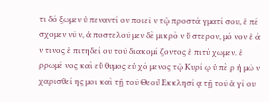τι δό ξωμεν ὑ πεναντί ον ποιεῖ ν τῷ προστά γματί σου, ἐ πέ σχομεν νῦ ν, ἀ ποστελοῦ μεν δὲ μικρὸ ν ὕ στερον, μό νον ἐ ά ν τινος ἐ πιτηδεί ου τοῦ διακομί ζοντος ἐ πιτύ χωμεν. ἐ ρρωμέ νος καὶ εὔ θυμος εὐ χό μενος τῷ Κυρί ῳ ὑ πὲ ρ ἡ μῶ ν χαρισθεί ης μοι καὶ τῇ τοῦ Θεοῦ̓ Εκκλησί ᾳ τῇ τοῦ ἁ γί ου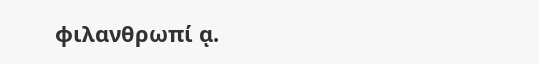φιλανθρωπί ᾳ.